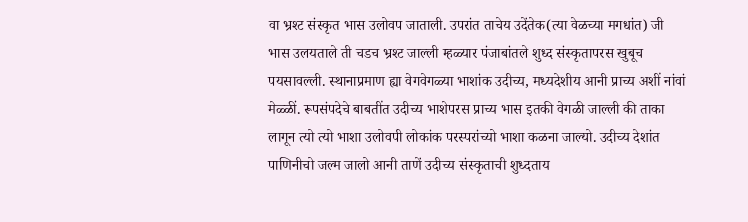वा भ्रश्ट संस्कृत भास उलोवप जाताली. उपरांत ताचेय उदेंतेक(त्या वेळच्या मगधांत) जी भास उलयताले ती चडच भ्रश्ट जाल्ली म्हळ्यार पंजाबांतले शुध्द संस्कृतापरस खुबूच पयसावल्ली. स्थानाप्रमाण ह्या वेगवेगळ्या भाशांक उदीच्य, मध्यदेशीय आनी प्राच्य अशीं नांवां मेळ्ळीं. रूपसंपदेचे बाबतींत उदीच्य भाशेपरस प्राच्य भास इतकी वेगळी जाल्ली की ताका लागून त्यो त्यो भाशा उलोवपी लोकांक परस्परांच्यो भाशा कळना जाल्यो. उदीच्य देशांत पाणिनीचो जल्म जालो आनी ताणें उदीच्य संस्कृताची शुध्दताय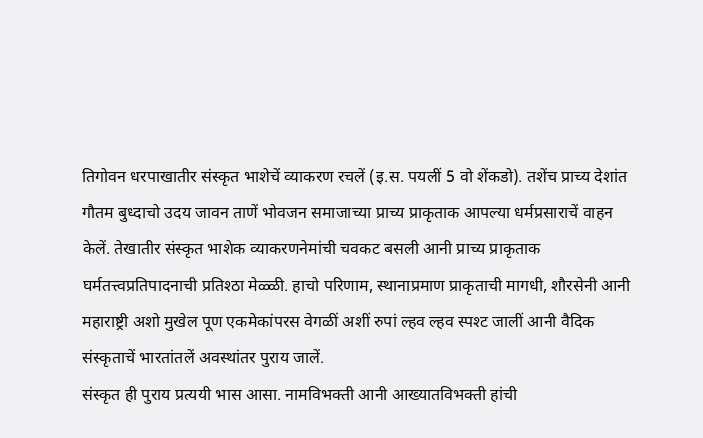तिगोवन धरपाखातीर संस्कृत भाशेचें व्याकरण रचलें (इ.स. पयलीं 5 वो शेंकडो). तशेंच प्राच्य देशांत गौतम बुध्दाचो उदय जावन ताणें भोवजन समाजाच्या प्राच्य प्राकृताक आपल्या धर्मप्रसाराचें वाहन केलें. तेखातीर संस्कृत भाशेक व्याकरणनेमांची चवकट बसली आनी प्राच्य प्राकृताक घर्मतत्त्वप्रतिपादनाची प्रतिश्ठा मेळ्ळी. हाचो परिणाम, स्थानाप्रमाण प्राकृताची मागधी, शौरसेनी आनी महाराष्ट्री अशो मुखेल पूण एकमेकांपरस वेगळीं अशीं रुपां ल्हव ल्हव स्पश्ट जालीं आनी वैदिक संस्कृताचें भारतांतलें अवस्थांतर पुराय जालें.
संस्कृत ही पुराय प्रत्ययी भास आसा. नामविभक्ती आनी आख्यातविभक्ती हांची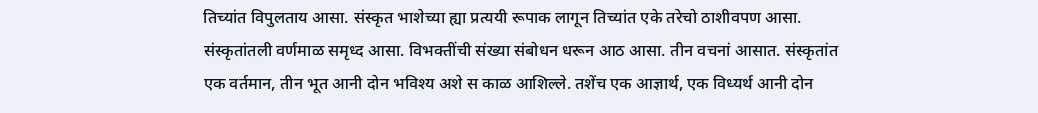तिच्यांत विपुलताय आसा. संस्कृत भाशेच्या ह्या प्रत्ययी रूपाक लागून तिच्यांत एके तरेचो ठाशीवपण आसा. संस्कृतांतली वर्णमाळ समृध्द आसा. विभक्तींची संख्या संबोधन धरून आठ आसा. तीन वचनां आसात. संस्कृतांत एक वर्तमान, तीन भूत आनी दोन भविश्य अशे स काळ आशिल्ले. तशेंच एक आज्ञार्थ, एक विध्यर्थ आनी दोन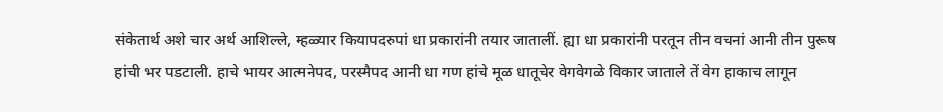संकेतार्थ अशे चार अर्थ आशिल्ले, म्हळ्यार कियापदरुपां धा प्रकारांनी तयार जातालीं. ह्या धा प्रकारांनी परतून तीन वचनां आनी तीन पुरूष हांची भर पडटाली. हाचे भायर आत्मनेपद, परस्मैपद आनी धा गण हांचे मूळ धातूचेर वेगवेगळे विकार जाताले तें वेग हाकाच लागून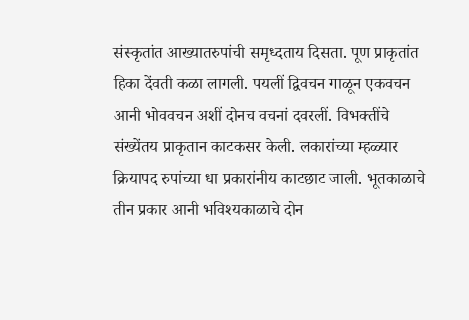संस्कृतांत आख्यातरुपांची समृध्दताय दिसता. पूण प्राकृतांत हिका देंवती कळा लागली. पयलीं द्विवचन गाळून एकवचन आनी भोववचन अशीं दोनच वचनां दवरलीं. विभक्तींचे संख्येंतय प्राकृतान काटकसर केली. लकारांच्या म्हळ्यार क्रियापद रुपांच्या धा प्रकारांनीय काटछाट जाली. भूतकाळाचे तीन प्रकार आनी भविश्यकाळाचे दोन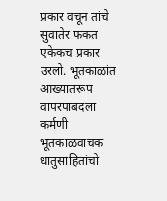प्रकार वचून तांचे सुवातेर फकत एकेकच प्रकार उरलो. भूतकाळांत आख्यातरूप वापरपाबदला कर्मणी भूतकाळवाचक धातुसाहितांचो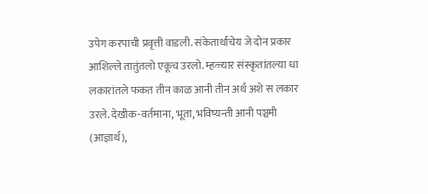उपेग करपाची प्रवृत्ती वाडली. संकेतार्थाचेय जे दोन प्रकार आशिल्ले तातुंतलो एकूच उरलो. म्हळ्यार संस्कृतांतल्या धा लकारांतले फकत तीन काळ आनी तीन अर्थ अशे स लकार उरले. देखीक-वर्तमाना, भूता, भविष्यन्ती आनी पञ्चमी (आज्ञार्थ),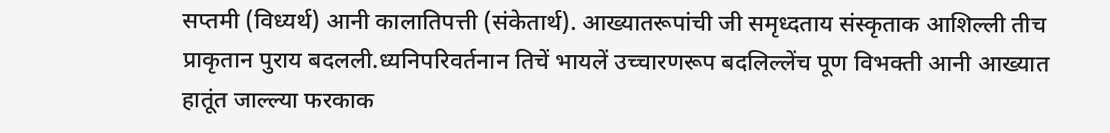सप्तमी (विध्यर्थ) आनी कालातिपत्ती (संकेतार्थ). आख्यातरूपांची जी समृध्दताय संस्कृताक आशिल्ली तीच प्राकृतान पुराय बदलली.ध्यनिपरिवर्तनान तिचें भायलें उच्चारणरूप बदलिल्लेंच पूण विभक्ती आनी आख्यात हातूंत जाल्ल्या फरकाक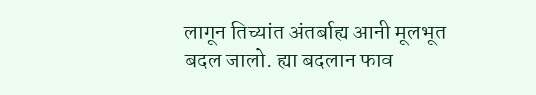लागून तिच्यांत अंतर्बाह्य आनी मूलभूत बदल जालो. ह्या बदलान फाव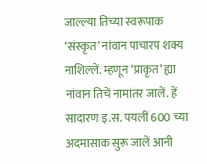जाल्ल्या तिच्या स्वरूपाक ‘संस्कृत’ नांवान पाचारप शक्य नाशिल्लें. म्हणून ‘प्राकृत’ ह्या नांवान तिचें नामांतर जालें. हें सादारण इ.स. पयलीं 600 च्या अदमासाक सुरू जालें आनी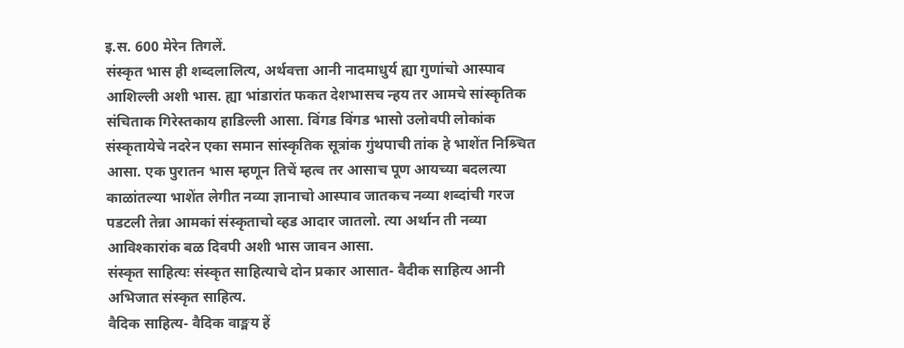इ.स. 600 मेरेन तिगलें.
संस्कृत भास ही शब्दलालित्य, अर्थवत्ता आनी नादमाधुर्य ह्या गुणांचो आस्पाव आशिल्ली अशी भास. ह्या भांडारांत फकत देशभासच न्हय तर आमचे सांस्कृतिक संचिताक गिरेस्तकाय हाडिल्ली आसा. विंगड विंगड भासो उलोवपी लोकांक संस्कृतायेचे नदरेन एका समान सांस्कृतिक सूत्रांक गुंथपाची तांक हे भाशेंत निश्र्चित आसा. एक पुरातन भास म्हणून तिचें म्हत्व तर आसाच पूण आयच्या बदलत्या काळांतल्या भाशेंत लेगीत नव्या ज्ञानाचो आस्पाव जातकच नव्या शब्दांची गरज पडटली तेन्ना आमकां संस्कृताचो व्हड आदार जातलो. त्या अर्थान ती नव्या आविश्कारांक बळ दिवपी अशी भास जावन आसा.
संस्कृत साहित्यः संस्कृत साहित्याचे दोन प्रकार आसात- वैदीक साहित्य आनी अभिजात संस्कृत साहित्य.
वैदिक साहित्य- वैदिक वाङ्मय हें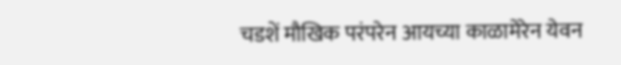चडशें मौखिक परंपरेन आयच्या काळामेरेन येवन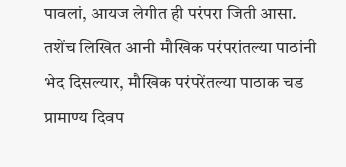पावलां, आयज लेगीत ही परंपरा जिती आसा. तशेंच लिखित आनी मौखिक परंपरांतल्या पाठांनी भेद दिसल्यार, मौखिक परंपरेंतल्या पाठाक चड प्रामाण्य दिवप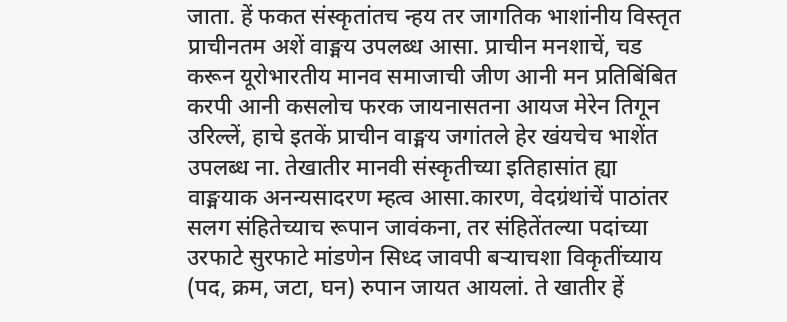जाता. हें फकत संस्कृतांतच न्हय तर जागतिक भाशांनीय विस्तृत प्राचीनतम अशें वाङ्मय उपलब्ध आसा. प्राचीन मनशाचें, चड करून यूरोभारतीय मानव समाजाची जीण आनी मन प्रतिबिंबित करपी आनी कसलोच फरक जायनासतना आयज मेरेन तिगून उरिल्लें, हाचे इतकें प्राचीन वाङ्मय जगांतले हेर खंयचेच भाशेंत उपलब्ध ना. तेखातीर मानवी संस्कृतीच्या इतिहासांत ह्या वाङ्मयाक अनन्यसादरण म्हत्व आसा.कारण, वेदग्रंथांचें पाठांतर सलग संहितेच्याच रूपान जावंकना, तर संहितेंतल्या पदांच्या उरफाटे सुरफाटे मांडणेन सिध्द जावपी बऱ्याचशा विकृतींच्याय (पद, क्रम, जटा, घन) रुपान जायत आयलां. ते खातीर हें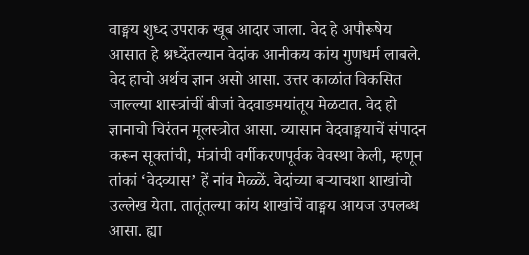वाङ्मय शुध्द उपराक खूब आदार जाला. वेद हे अपौरूषेय आसात हे श्रध्देंतल्यान वेदांक आनीकय कांय गुणधर्म लाबले. वेद हाचो अर्थच ज्ञान असो आसा. उत्तर काळांत विकसित जाल्ल्या शास्त्रांचीं बीजां वेदवाङमयांतूय मेळटात. वेद हो ज्ञानाचो चिरंतन मूलस्त्रोत आसा. व्यासान वेदवाङ्मयाचें संपादन करून सूक्तांची, मंत्रांची वर्गीकरणपूर्वक वेवस्था केली, म्हणून तांकां ‘वेदव्यास’ हें नांव मेळ्ळें. वेदांच्या बऱ्याचशा शाखांचो उल्लेख येता. तातूंतल्या कांय शाखांचें वाङ्मय आयज उपलब्ध आसा. ह्या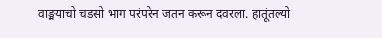वाङ्मयाचो चडसो भाग परंपरेन जतन करून दवरला. हातूंतल्यो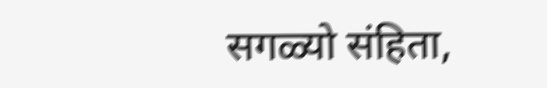सगळ्यो संहिता,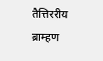तैत्तिररीय ब्राम्हण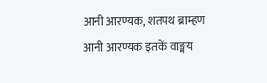आनी आरण्यक, शतपथ ब्राम्हण आनी आरण्यक इतकें वाङ्मय